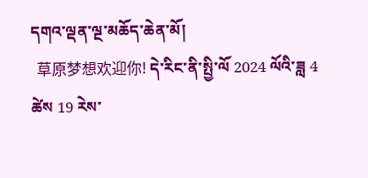དགའ་ལྡན་ལྔ་མཆོད་ཆེན་མོ།
  草原梦想欢迎你! དེ་རིང་ནི་སྤྱི་ལོ 2024 ལོའི་ཟླ 4 ཚེས 19 རེས་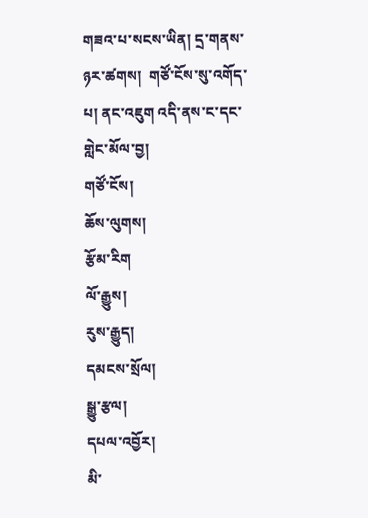གཟའ་པ་སངས་ཡིན། དྲ་གནས་ཉར་ཚགས།  གཙོ་ངོས་སུ་འགོད་པ། ནང་འཇུག འདི་ནས་ང་དང་གླེང་མོལ་བྱ།
གཙོ་ངོས།
ཆོས་ལུགས།
རྩོམ་རིག
ལོ་རྒྱུས།
རུས་རྒྱུད།
དམངས་སྲོལ།
སྒྱུ་རྩལ།
དཔལ་འབྱོར།
མི་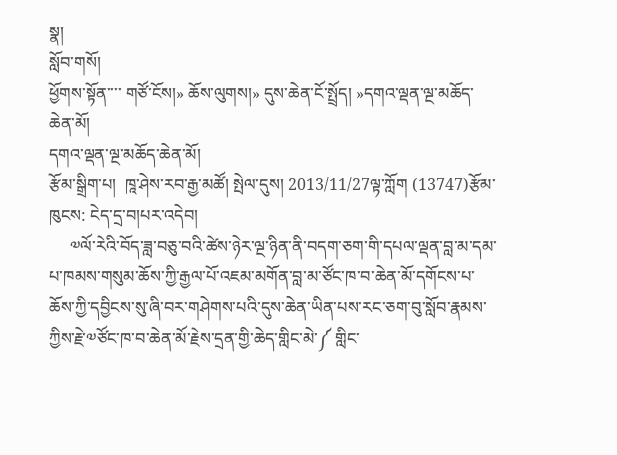སྣ།
སློབ་གསོ།
ཕྱོགས་སྟོན་་་་ གཙོ་ངོས།» ཆོས་ལུགས།» དུས་ཆེན་ངོ་སྤྲོད། »དགའ་ལྡན་ལྔ་མཆོད་ཆེན་མོ།
དགའ་ལྡན་ལྔ་མཆོད་ཆེན་མོ།
རྩོམ་སྒྲིག་པ།  ཁཱ་ཤེས་རབ་རྒྱ་མཚོ། སྤེལ་དུས། 2013/11/27ལྟ་ཀློག (13747)རྩོམ་ཁུངས: ངེད་དྲ་བ།པར་འདེབ།
     ༧ལོ་རེའི་བོད་ཟླ་བཅུ་བའི་ཚེས་ཉེར་ལྔ་ཉིན་ནི་བདག་ཅག་གི་དཔལ་ལྡན་བླ་མ་དམ་པ་ཁམས་གསུམ་ཆོས་ཀྱི་རྒྱལ་པོ་འཇམ་མགོན་བླ་མ་ཙོང་ཁ་བ་ཆེན་མོ་དགོངས་པ་ཆོས་ཀྱི་དབྱིངས་སུ་ཞི་བར་གཤེགས་པའི་དུས་ཆེན་ཡིན་པས་རང་ཅག་བུ་སློབ་རྣམས་ཀྱིས་རྗེ་༧ཙོང་ཁ་བ་ཆེན་མོ་རྗེས་དྲན་གྱི་ཆེད་གླིང་མེ་༼ གླིང་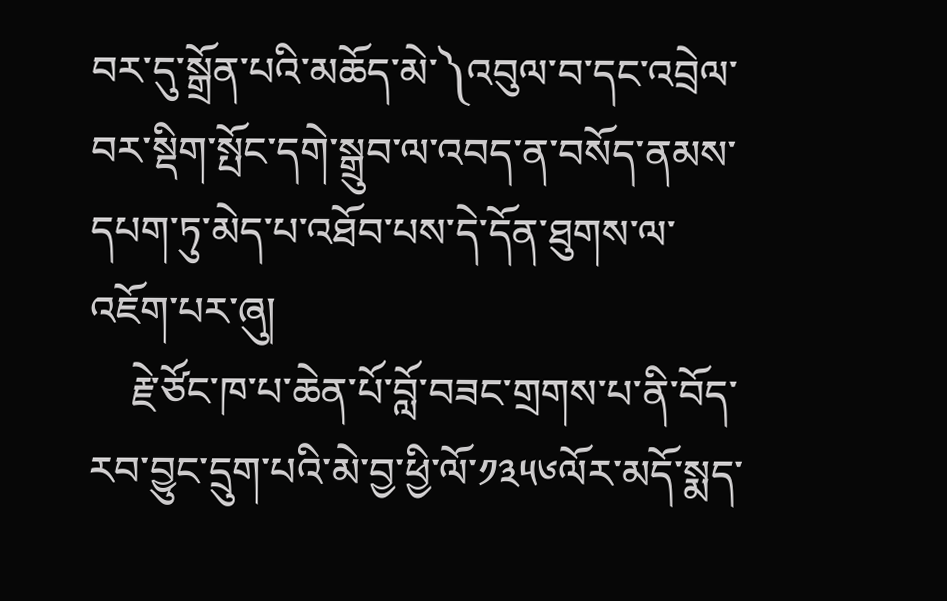བར་དུ་སྒྲོན་པའི་མཆོད་མེ་༽འབུལ་བ་དང་འབྲེལ་བར་སྡིག་སྤོང་དགེ་སྒྲུབ་ལ་འབད་ན་བསོད་ནམས་དཔག་ཏུ་མེད་པ་འཐོབ་པས་དེ་དོན་ཐུགས་ལ་འཇོག་པར་ཞུ།
    རྗེ་ཙོང་ཁ་པ་ཆེན་པོ་བློ་བཟང་གྲགས་པ་ནི་བོད་རབ་བྱུང་དྲུག་པའི་མེ་བྱ་ཕྱི་ལོ་༡༣༥༦ལོར་མདོ་སྨད་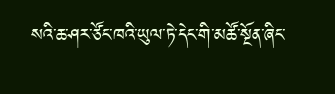སའི་ཆ་ཤར་ཙོང་ཁའི་ཡུལ་ཏེ་དེང་གི་མཚོ་སྔོན་ཞིང་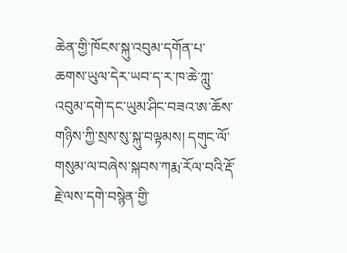ཆེན་གྱི་ཁོངས་སྐུ་འབུམ་དགོན་པ་ཆགས་ཡུལ་དེར་ཡབ་ད་ར་ཁ་ཆེ་ཀླུ་འབུམ་དགེ་དང་ཡུམ་ཤིང་བཟའ་ཨ་ཆོས་གཉིས་ཀྱི་སྲས་སུ་སྐུ་བལྟམས། དགུང་ལོ་གསུམ་ལ་བཞེས་སྐབས་ཀརྨ་རོལ་བའི་རྡོ་རྗེ་ལས་དགེ་བསྙེན་གྱི་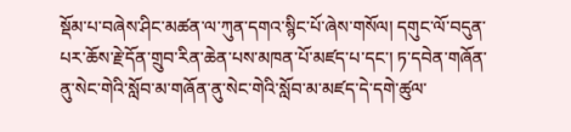སྡོམ་པ་བཞེས་ཤིང་མཚན་ལ་ཀུན་དགའ་སྙིང་པོ་ཞེས་གསོལ། དགུང་ལོ་བདུན་པར་ཆོས་རྗེ་དོན་གྲུབ་རིན་ཆེན་པས་མཁན་པོ་མཛད་པ་དང་། ཏ་དབེན་གཞོན་ནུ་སེང་གེའི་སློབ་མ་གཞོན་ནུ་སེང་གེའི་སློབ་མ་མཛད་དེ་དགེ་ཚུལ་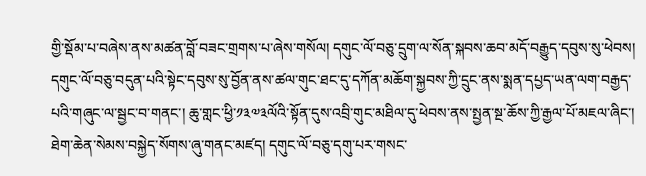གྱི་སྡོམ་པ་བཞེས་ནས་མཚན་བློ་བཟང་གྲགས་པ་ཞེས་གསོལ། དགུང་ལོ་བཅུ་དྲུག་ལ་སོན་སྐབས་ཆབ་མདོ་བརྒྱུད་དབུས་སུ་ཕེབས། དགུང་ལོ་བཅུ་བདུན་པའི་སྟེང་དབུས་སུ་བྱོན་ནས་ཚལ་གུང་ཐང་དུ་དཀོན་མཆོག་སྐྱབས་ཀྱི་དྲུང་ནས་སྨན་དཔྱད་ཡན་ལག་བརྒྱད་པའི་གཞུང་ལ་སྦྱང་བ་གནང་། ཆུ་གླང་ཕྱི་༡༣༧༣ལོའི་སྟོན་དུས་འབྲི་གུང་མཐིལ་དུ་ཕེབས་ནས་སྤྱན་སྔ་ཆོས་ཀྱི་རྒྱལ་པོ་མཇལ་ཞིང་། ཐེག་ཆེན་སེམས་བསྐྱེད་སོགས་ཞུ་གནང་མཛད། དགུང་ལོ་བཅུ་དགུ་པར་གསང་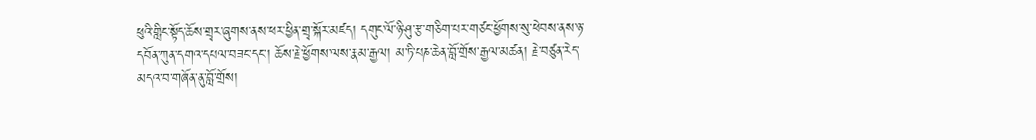ཕུའི་གླིང་སྟོད་ཆོས་གྲྭར་ཞུགས་ནས་ཕར་ཕྱིན་གྲྭ་སྐོར་མཛད། དགུང་ལོ་ཉི་ཤུ་རྩ་གཅིག་པར་གཙང་ཕྱོགས་སུ་ཕེབས་ནས་ཉ་དབོན་ཀུན་དགའ་དཔལ་བཟང་དང་། ཆོས་རྗེ་ཕྱོགས་ལས་རྣམ་རྒྱལ། མ་ཏི་པཎ་ཆེན་བློ་གྲོས་རྒྱལ་མཚན། རྗེ་བཙུན་རེད་མདའ་བ་གཞོན་ནུ་བློ་གྲོས།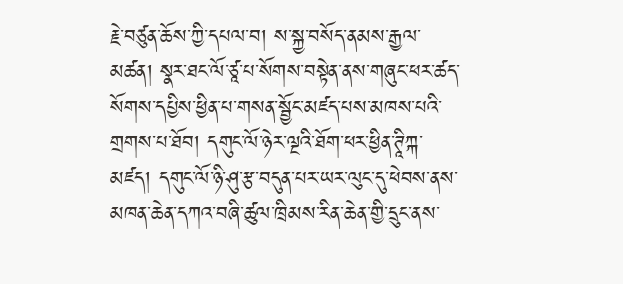རྗེ་བཙུན་ཆོས་ཀྱི་དཔལ་བ། ས་སྐྱ་བསོད་ནམས་རྒྱལ་མཚན། སྣར་ཐང་ལོ་ཙཱ་པ་སོགས་བསྟེན་ནས་གཞུང་ཕར་ཚད་སོགས་དཔྱིས་ཕྱིན་པ་གསན་སྦྱོང་མཛད་པས་མཁས་པའི་གྲགས་པ་ཐོབ། དགུང་ལོ་ཉེར་ལྔའི་ཐོག་ཕར་ཕྱིན་ཊཱིཀྐ་མཛད། དགུང་ལོ་ཉི་ཤུ་རྩ་བདུན་པར་ཡར་ལུང་དུ་ཕེབས་ནས་མཁན་ཆེན་དཀའ་བཞི་ཚུལ་ཁྲིམས་རིན་ཆེན་གྱི་དྲུང་ནས་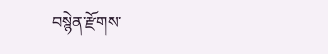བསྙེན་རྫོགས་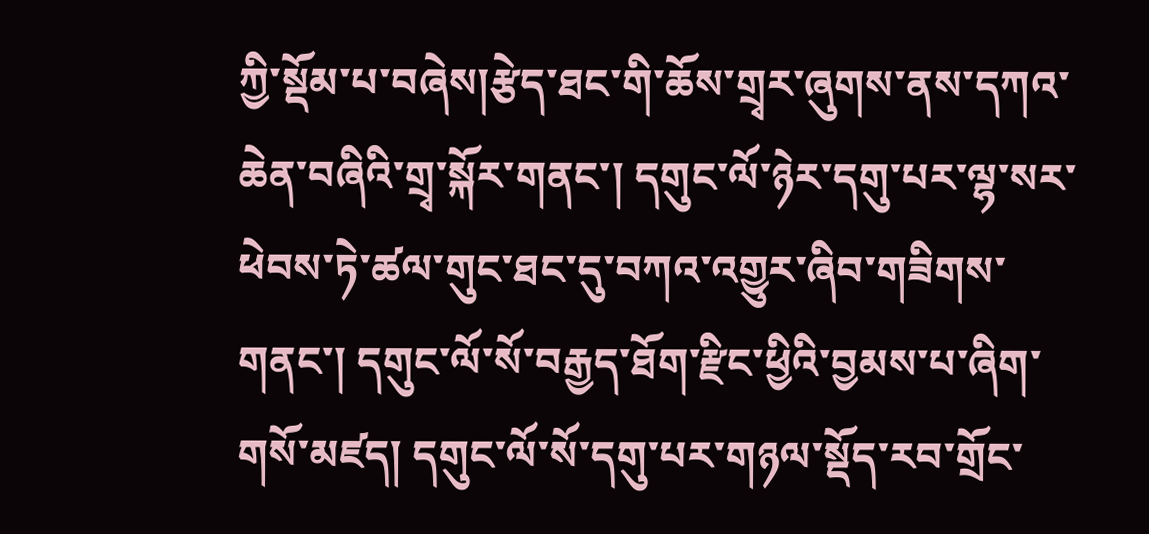ཀྱི་སྡོམ་པ་བཞེས།རྩེད་ཐང་གི་ཆོས་གྲྭར་ཞུགས་ནས་དཀའ་ཆེན་བཞིའི་གྲྭ་སྐོར་གནང་། དགུང་ལོ་ཉེར་དགུ་པར་ལྷ་སར་ཕེབས་ཏེ་ཚལ་གུང་ཐང་དུ་བཀའ་འགྱུར་ཞིབ་གཟིགས་གནང་། དགུང་ལོ་སོ་བརྒྱད་ཐོག་རྫིང་ཕྱིའི་བྱམས་པ་ཞིག་གསོ་མཛད། དགུང་ལོ་སོ་དགུ་པར་གཉལ་སྡོད་རབ་གྲོང་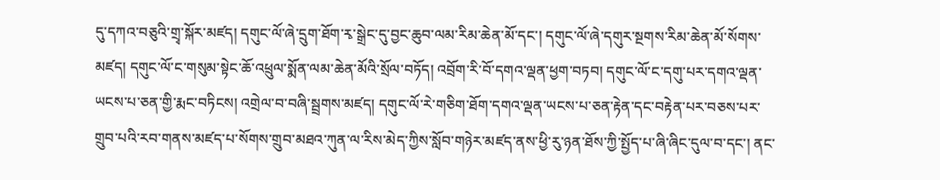དུ་དཀའ་བཅུའི་གྲྭ་སྐོར་མཛད། དགུང་ལོ་ཞེ་དྲུག་ཐོག་རྭ་སྒྲེང་དུ་བྱང་ཆུབ་ལམ་རིམ་ཆེན་མོ་དང་། དགུང་ལོ་ཞེ་དགུར་སྔགས་རིམ་ཆེན་མོ་སོགས་མཛད། དགུང་ལོ་ང་གསུམ་སྟེང་ཆོ་འཕྲུལ་སྨོན་ལམ་ཆེན་མོའི་སྲོལ་བཏོད། འབྲོག་རི་བོ་དགའ་ལྡན་ཕྱག་བཏབ། དགུང་ལོ་ང་དགུ་པར་དགའ་ལྡན་ཡངས་པ་ཅན་གྱི་རྨང་བཏིངས། འགྲེལ་བ་བཞི་སྦྲགས་མཛད། དགུང་ལོ་རེ་གཅིག་ཐོག་དགའ་ལྡན་ཡངས་པ་ཅན་རྟེན་དང་བརྟེན་པར་བཅས་པར་གྲུབ་པའི་རབ་གནས་མཛད་པ་སོགས་གྲུབ་མཐའ་ཀུན་ལ་རིས་མེད་ཀྱིས་སློབ་གཉེར་མཛད་ནས་ཕྱི་རུ་ཉན་ཐོས་ཀྱི་སྤྱོད་པ་ཞི་ཞིང་དུལ་བ་དང་། ནང་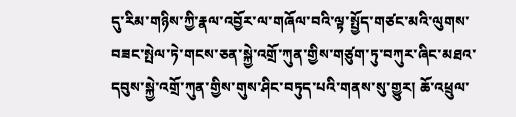དུ་རིམ་གཉིས་ཀྱི་རྣལ་འབྱོར་ལ་གཞོལ་བའི་ལྟ་སྤྱོད་གཙང་མའི་ལུགས་བཟང་སྤེལ་ཏེ་གངས་ཅན་སྐྱེ་འགྲོ་ཀུན་གྱིས་གཙུག་ཏུ་བཀུར་ཞིང་མཐའ་དབུས་སྐྱེ་འགྲོ་ཀུན་གྱིས་གུས་ཤིང་བཏུད་པའི་གནས་སུ་གྱུར། ཆོ་འཕྲུལ་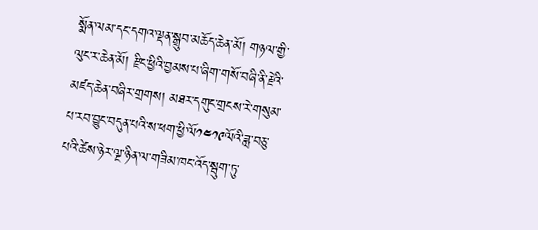སྨོན་ལམ་དང་དགའ་ལྡན་སྒྲུབ་མཆོད་ཆེན་མོ། གཉལ་གྱི་ལུང་ར་ཆེན་མོ། རྫིང་ཕྱིའི་བྱམས་པ་ཞིག་གསོ་བཞི་ནི་རྗེའི་མཛད་ཆེན་བཞིར་གྲགས། མཐར་དགུང་གྲངས་རེ་གསུམ་པ་རབ་བྱུང་བདུན་པའི་ས་ཕག་ཕྱི་ལོ༡༤༡༩ལོའི་ཟླ་བཅུ་པའི་ཚེས་ཉེར་ལྔ་ཉིན་ལ་གཟིམ་ཁང་འོད་སྦུག་ཏུ་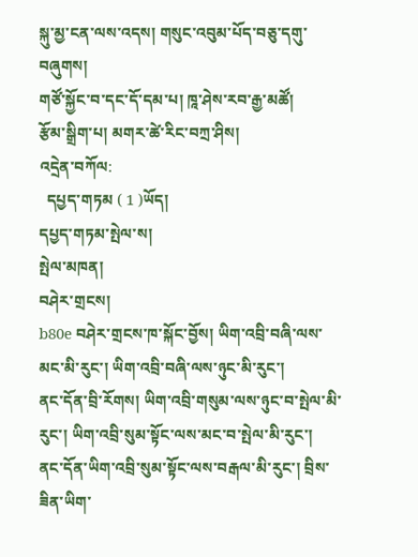སྐུ་མྱ་ངན་ལས་འདས། གསུང་འབུམ་པོད་བཅུ་དགུ་བཞུགས།
གཙོ་སྐྱོང་བ་དང་དོ་དམ་པ། ཁཱ་ཤེས་རབ་རྒྱ་མཚོ།
རྩོམ་སྒྲིག་པ། མགར་ཚེ་རིང་བཀྲ་ཤིས།
འདྲེན་བཀོལ:
  དཔྱད་གཏམ ( 1 )ཡོད།
དཔྱད་གཏམ་སྤེལ་ས།
སྤེལ་མཁན།
བཤེར་གྲངས།
b80e བཤེར་གྲངས་ཁ་སྐོང་བྱོས། ཡིག་འབྲི་བཞི་ལས་མང་མི་རུང་། ཡིག་འབྲི་བཞི་ལས་ཉུང་མི་རུང་།
ནང་དོན་བྲི་རོགས། ཡིག་འབྲི་གསུམ་ལས་ཉུང་བ་སྤེལ་མི་རུང་། ཡིག་འབྲི་སུམ་སྟོང་ལས་མང་བ་སྤེལ་མི་རུང་།
ནང་དོན་ཡིག་འབྲི་སུམ་སྟོང་ལས་བརྒལ་མི་རུང་། བྲིས་ཟིན་ཡིག་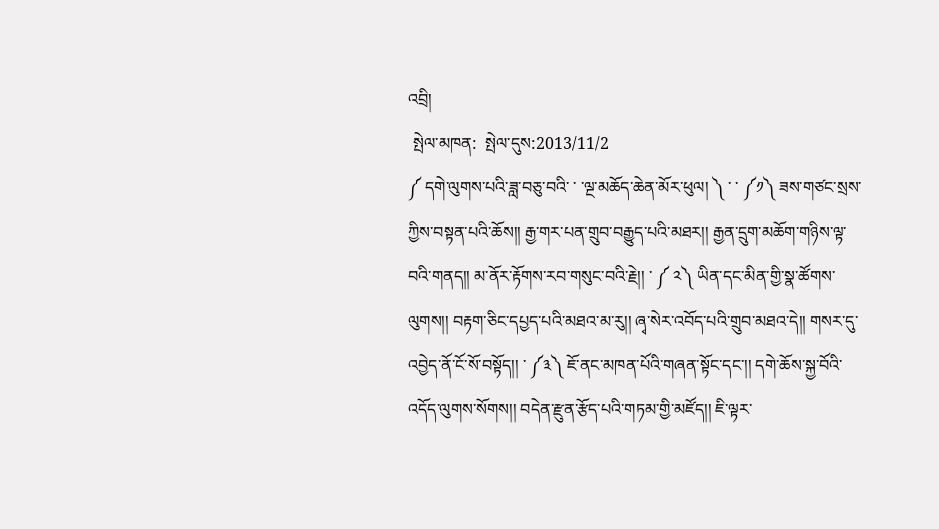འབྲི།
 སྤེལ་མཁན:  སྤེལ་དུས:2013/11/2
༼ དགེ་ལུགས་པའི་ཟླ་བཅུ་བའི་ ་ ་ལྔ་མཆོད་ཆེན་མོར་ཕུལ། ༽ ་ ་ ༼༡༽ ཟས་གཙང་སྲས་ཀྱིས་བསྟན་པའི་ཆོས།། རྒྱ་གར་པན་གྲུབ་བརྒྱུད་པའི་མཐར།། རྒྱན་དྲུག་མཆོག་གཉིས་ལྟ་བའི་གནད།། མ་ནོར་རྟོགས་རབ་གསུང་བའི་རྗེ།། ་ ༼ ༢༽ ཡིན་དང་མིན་གྱི་སྣ་ཚོགས་ལུགས།། བརྟག་ཅིང་དཔྱད་པའི་མཐའ་མ་རུ།། ཞྭ་སེར་འབོད་པའི་གྲུབ་མཐའ་དེ།། གསར་དུ་འབྱེད་ནོ་ངོ་སོ་བསྟོད།། ་ ༼༣༽ ཇོ་ནང་མཁན་པོའི་གཞན་སྟོང་དང་།། དགེ་ཆོས་སྐྱ་བོའི་འདོད་ལུགས་སོགས།། བདེན་རྫུན་རྩོད་པའི་གཏམ་གྱི་མཛོད།། ཇི་ལྟར་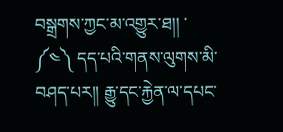བསྒྲགས་ཀྱང་མ་འགྱུར་ཐ།། ་ ༼༤༽ དད་པའི་གནས་ལུགས་མི་བཤད་པར།། རྒྱུ་དང་རྐྱེན་ལ་དཔང་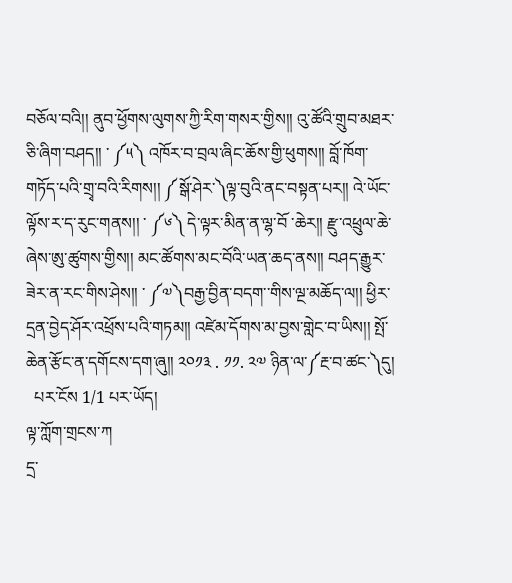བཅོལ་བའི།། ནུབ་ཕྱོགས་ལུགས་ཀྱི་རིག་གསར་གྱིས།། འུ་ཚོའི་གྲུབ་མཐར་ཅི་ཞིག་བཤད།། ་ ༼༥༽ འཁོར་བ་བྲལ་ཞིང་ཆོས་གྱི་ཕུགས།། བློ་ཁོག་གཏོད་པའི་གྲྭ་བའི་རིགས།། ༼སྒོ་ཤེར་༽ལྟ་བུའི་ནང་བསྟན་པར།། འེ་ཡོང་ལྟོས་ར་ད་རུང་གནས།། ་ ༼༦༽ དེ་ལྟར་མིན་ན་ལྷ་བོ ་ཆེར།། རྫུ་འཕྲུལ་ཆེ་ཞེས་ཨུ་ཚུགས་གྱིས།། མང་ཚོགས་མང་བོའི་ཡན་ཆད་ནས།། བཤད་རྒྱུར་ཟེར་ན་རང་གིས་ཤེས།། ་ ༼༧༽བརྒྱ་བྱིན་བདག་་གིས་ལྔ་མཆོད་ལ།། ཕྱིར་དྲན་བྱེད་ཤོར་འཕྲོས་པའི་གཏམ།། འཛེམ་དོགས་མ་བྱས་གླེང་བ་ཡིས།། སྤོ་ཆེན་རྩོང་ན་དགོངས་དག་ཞུ།། ༢༠༡༣ . ༡༡. ༢༧ ཉིན་ལ་༼རྔ་བ་ཚང་༽དུ།
  པར་ངོས 1/1 པར་ཡོད།
ལྟ་ཀློག་གྲངས་ཀ
དྲ་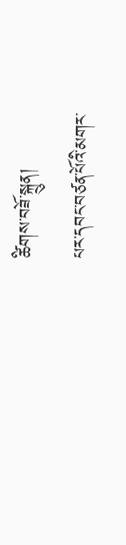ཚིགས་བཟོ་སྐྲུན།
པར་དབང་བཙན་པོའི་མགར་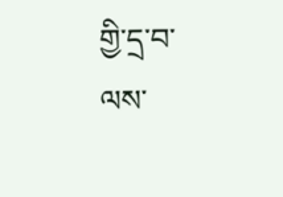གྱི་དྲ་བ་ལས་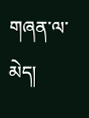གཞན་ལ་མེད།